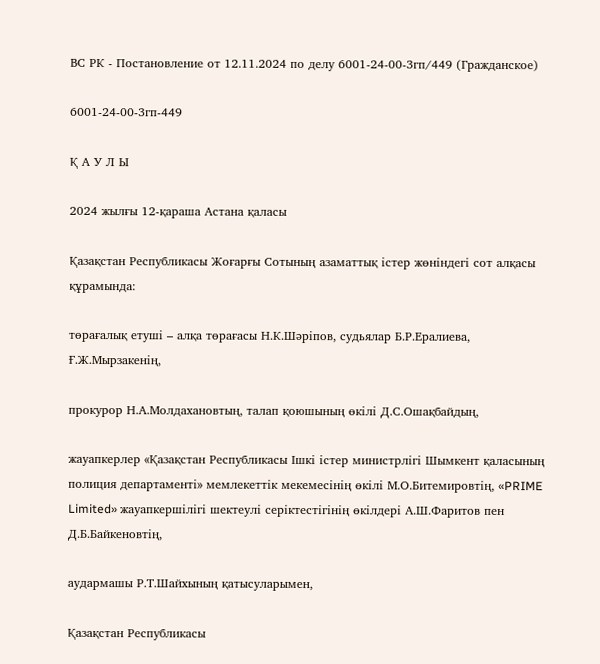ВС РК - Постановление от 12.11.2024 по делу 6001-24-00-3гп/449 (Гражданское)

6001-24-00-3гп-449

Қ А У Л Ы

2024 жылғы 12-қараша Астана қаласы

Қазақстан Республикасы Жоғарғы Сотының азаматтық істер жөніндегі сот алқасы құрамында:

төрағалық етуші – алқа төрағасы Н.К.Шәріпов, судьялар Б.Р.Ералиева, Ғ.Ж.Мырзакенің,

прокурор Н.А.Молдахановтың, талап қоюшының өкілі Д.С.Ошақбайдың,

жауапкерлер «Қазақстан Республикасы Ішкі істер министрлігі Шымкент қаласының полиция департаменті» мемлекеттік мекемесінің өкілі М.О.Битемировтің, «PRIME Limited» жауапкершілігі шектеулі серіктестігінің өкілдері А.Ш.Фаритов пен Д.Б.Байкеновтің,

аудармашы Р.Т.Шайхының қатысуларымен,

Қазақстан Республикасы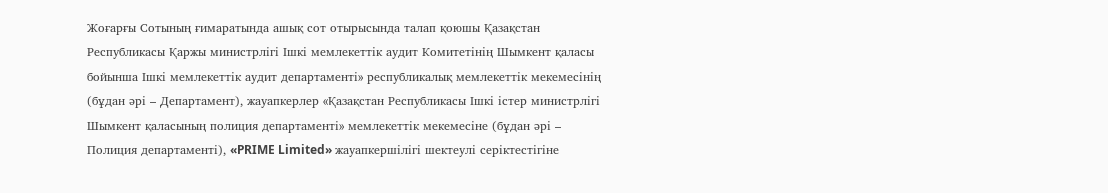Жоғарғы Сотының ғимаратында ашық сот отырысында талап қоюшы Қазақстан Республикасы Қаржы министрлігі Ішкі мемлекеттік аудит Комитетінің Шымкент қаласы бойынша Ішкі мемлекеттік аудит департаменті» республикалық мемлекеттік мекемесінің (бұдан әрі – Департамент), жауапкерлер «Қазақстан Республикасы Ішкі істер министрлігі Шымкент қаласының полиция департаменті» мемлекеттік мекемесіне (бұдан әрі – Полиция департаменті), «PRIME Limited» жауапкершілігі шектеулі серіктестігіне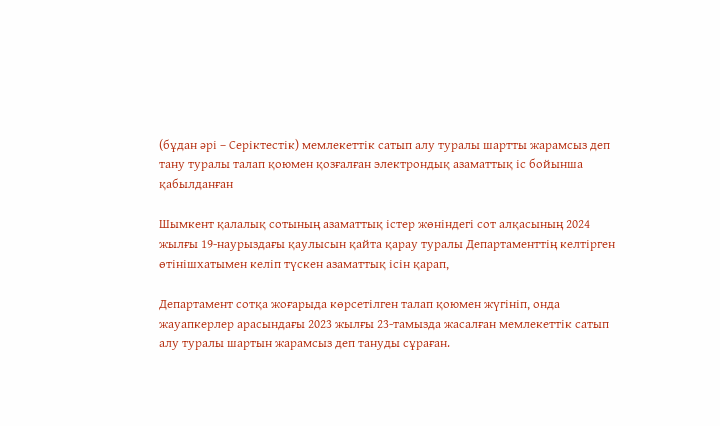(бұдан әрі – Серіктестік) мемлекеттік сатып алу туралы шартты жарамсыз деп тану туралы талап қоюмен қозғалған электрондық азаматтық іс бойынша қабылданған

Шымкент қалалық сотының азаматтық істер жөніндегі сот алқасының 2024 жылғы 19-наурыздағы қаулысын қайта қарау туралы Департаменттің келтірген өтінішхатымен келіп түскен азаматтық ісін қарап,

Департамент сотқа жоғарыда көрсетілген талап қоюмен жүгініп, онда жауапкерлер арасындағы 2023 жылғы 23-тамызда жасалған мемлекеттік сатып алу туралы шартын жарамсыз деп тануды сұраған.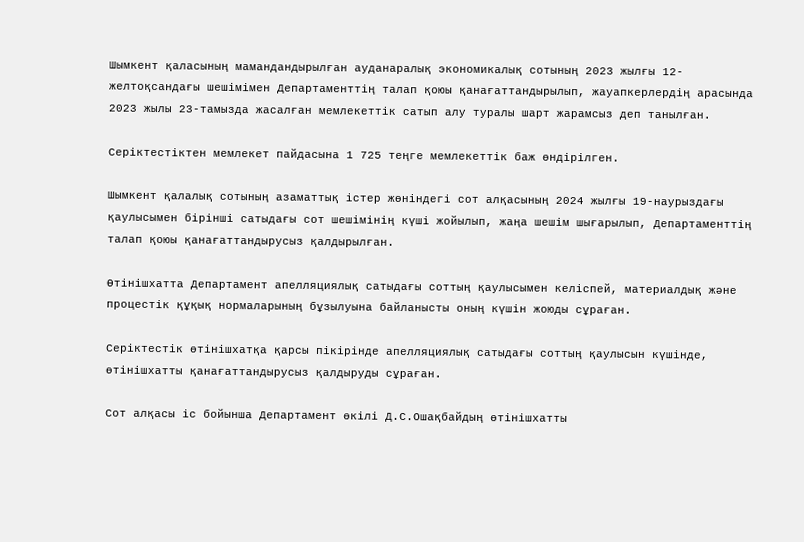Шымкент қаласының мамандандырылған ауданаралық экономикалық сотының 2023 жылғы 12-желтоқсандағы шешімімен Департаменттің талап қоюы қанағаттандырылып, жауапкерлердің арасында 2023 жылы 23-тамызда жасалған мемлекеттік сатып алу туралы шарт жарамсыз деп танылған.

Серіктестіктен мемлекет пайдасына 1 725 теңге мемлекеттік баж өндірілген.

Шымкент қалалық сотының азаматтық істер жөніндегі сот алқасының 2024 жылғы 19-наурыздағы қаулысымен бірінші сатыдағы сот шешімінің күші жойылып, жаңа шешім шығарылып, Департаменттің талап қоюы қанағаттандырусыз қалдырылған.

Өтінішхатта Департамент апелляциялық сатыдағы соттың қаулысымен келіспей, материалдық және процестік құқық нормаларының бұзылуына байланысты оның күшін жоюды сұраған.

Серіктестік өтінішхатқа қарсы пікірінде апелляциялық сатыдағы соттың қаулысын күшінде, өтінішхатты қанағаттандырусыз қалдыруды сұраған.

Сот алқасы іс бойынша Департамент өкілі Д.С.Ошақбайдың өтінішхатты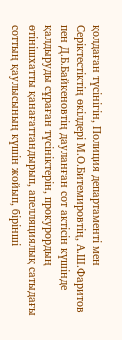қолдаған түсінігін, Полиция департаменті мен Серіктестіктің өкілдері М.О.Битемировтің, А.Ш.Фаритов пен Д.Б.Байкеновтің дауланған сот актісін күшінде қалдыруды сұраған түсініктерін, прокурордың өтінішхатты қанағаттандырып, апелляциялық сатыдағы соттың қаулысының күшін жойып, бірінші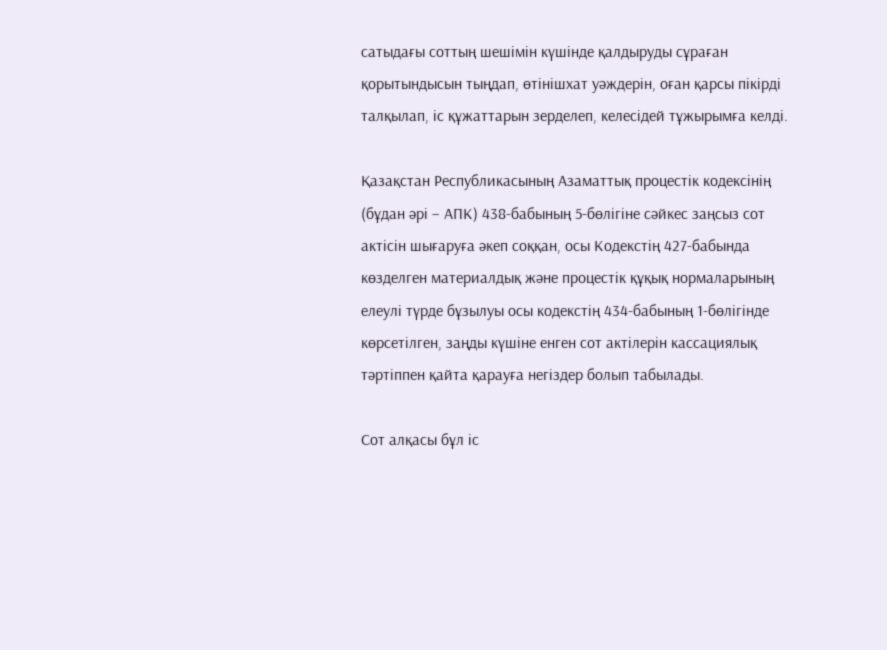сатыдағы соттың шешімін күшінде қалдыруды сұраған қорытындысын тыңдап, өтінішхат уәждерін, оған қарсы пікірді талқылап, іс құжаттарын зерделеп, келесідей тұжырымға келді.

Қазақстан Республикасының Азаматтық процестік кодексінің (бұдан әрі – АПК) 438-бабының 5-бөлігіне сәйкес заңсыз сот актісін шығаруға әкеп соққан, осы Кодекстің 427-бабында көзделген материалдық және процестік құқық нормаларының елеулі түрде бұзылуы осы кодекстің 434-бабының 1-бөлігінде көрсетілген, заңды күшіне енген сот актілерін кассациялық тәртіппен қайта қарауға негіздер болып табылады.

Сот алқасы бұл іс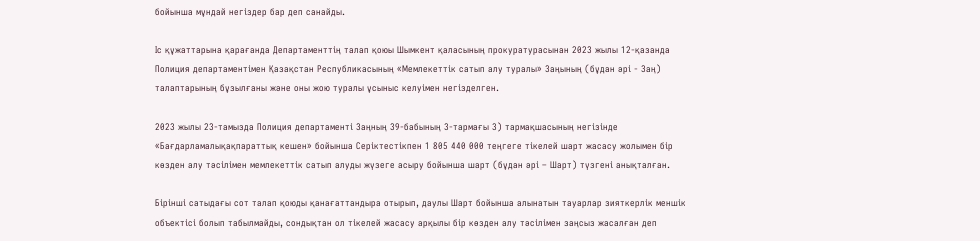бойынша мұндай негіздер бар деп санайды.

Іс құжаттарына қарағанда Департаменттің талап қоюы Шымкент қаласының прокуратурасынан 2023 жылы 12-қазанда Полиция департаментімен Қазақстан Республикасының «Мемлекеттік сатып алу туралы» Заңының (бұдан әрі - Заң) талаптарының бұзылғаны және оны жою туралы ұсыныс келуімен негізделген.

2023 жылы 23-тамызда Полиция департаменті Заңның 39-бабының 3-тармағы 3) тармақшасының негізінде «Бағдарламалықақпараттық кешен» бойынша Серіктестікпен 1 805 440 000 теңгеге тікелей шарт жасасу жолымен бір көзден алу тәсілімен мемлекеттік сатып алуды жүзеге асыру бойынша шарт (бұдан әрі – Шарт) түзгені анықталған.

Бірінші сатыдағы сот талап қоюды қанағаттандыра отырып, даулы Шарт бойынша алынатын тауарлар зияткерлік меншік объектісі болып табылмайды, сондықтан ол тікелей жасасу арқылы бір көзден алу тәсілімен заңсыз жасалған деп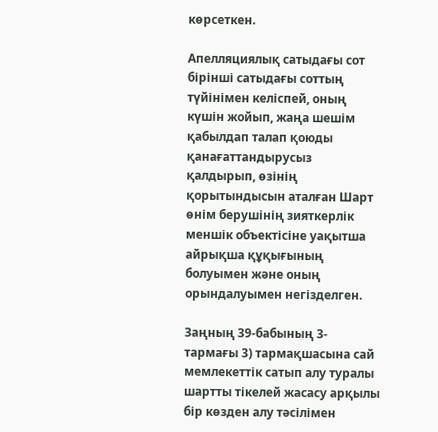көрсеткен.

Апелляциялық сатыдағы сот бірінші сатыдағы соттың түйінімен келіспей, оның күшін жойып, жаңа шешім қабылдап талап қоюды қанағаттандырусыз қалдырып, өзінің қорытындысын аталған Шарт өнім берушінің зияткерлік меншік объектісіне уақытша айрықша құқығының болуымен және оның орындалуымен негізделген.

Заңның 39-бабының 3-тармағы 3) тармақшасына сай мемлекеттік сатып алу туралы шартты тікелей жасасу арқылы бір көзден алу тәсілімен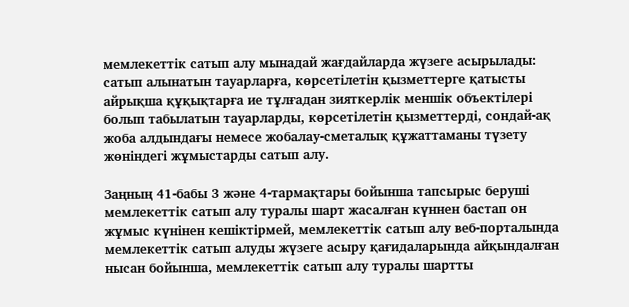мемлекеттік сатып алу мынадай жағдайларда жүзеге асырылады: сатып алынатын тауарларға, көрсетілетін қызметтерге қатысты айрықша құқықтарға ие тұлғадан зияткерлік меншік объектілері болып табылатын тауарларды, көрсетілетін қызметтерді, сондай-ақ жоба алдындағы немесе жобалау-сметалық құжаттаманы түзету жөніндегі жұмыстарды сатып алу.

Заңның 41-бабы 3 және 4-тармақтары бойынша тапсырыс беруші мемлекеттік сатып алу туралы шарт жасалған күннен бастап он жұмыс күнінен кешіктірмей, мемлекеттік сатып алу веб-порталында мемлекеттік сатып алуды жүзеге асыру қағидаларында айқындалған нысан бойынша, мемлекеттік сатып алу туралы шартты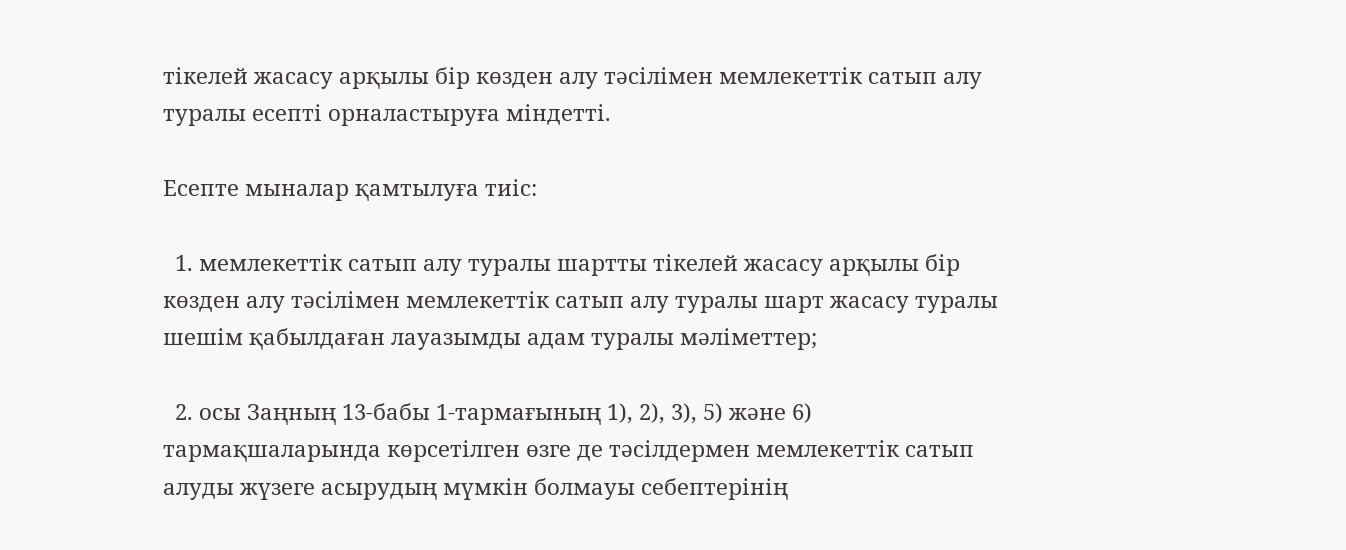тікелей жасасу арқылы бір көзден алу тәсілімен мемлекеттік сатып алу туралы есепті орналастыруға міндетті.

Есепте мыналар қамтылуға тиіс:

  1. мемлекеттік сатып алу туралы шартты тікелей жасасу арқылы бір көзден алу тәсілімен мемлекеттік сатып алу туралы шарт жасасу туралы шешім қабылдаған лауазымды адам туралы мәліметтер;

  2. осы Заңның 13-бабы 1-тармағының 1), 2), 3), 5) және 6) тармақшаларында көрсетілген өзге де тәсілдермен мемлекеттік сатып алуды жүзеге асырудың мүмкін болмауы себептерінің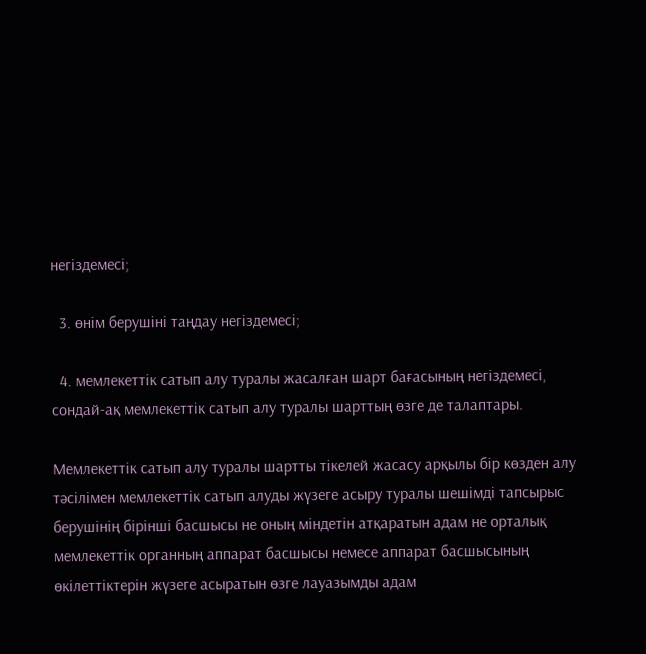негіздемесі;

  3. өнім берушіні таңдау негіздемесі;

  4. мемлекеттік сатып алу туралы жасалған шарт бағасының негіздемесі, сондай-ақ мемлекеттік сатып алу туралы шарттың өзге де талаптары.

Мемлекеттік сатып алу туралы шартты тікелей жасасу арқылы бір көзден алу тәсілімен мемлекеттік сатып алуды жүзеге асыру туралы шешімді тапсырыс берушінің бірінші басшысы не оның міндетін атқаратын адам не орталық мемлекеттік органның аппарат басшысы немесе аппарат басшысының өкілеттіктерін жүзеге асыратын өзге лауазымды адам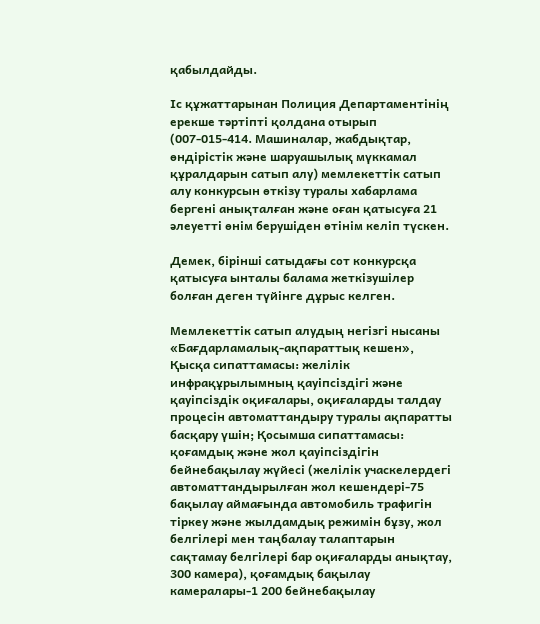қабылдайды.

Іс құжаттарынан Полиция Департаментінің ерекше тәртіпті қолдана отырып (007-015-414. Машиналар, жабдықтар, өндірістік және шаруашылық мүккамал құралдарын сатып алу) мемлекеттік сатып алу конкурсын өткізу туралы хабарлама бергені анықталған және оған қатысуға 21 әлеуетті өнім берушіден өтінім келіп түскен.

Демек, бірінші сатыдағы сот конкурсқа қатысуға ынталы балама жеткізушілер болған деген түйінге дұрыс келген.

Мемлекеттік сатып алудың негізгі нысаны «Бағдарламалық-ақпараттық кешен», Қысқа сипаттамасы: желілік инфрақұрылымның қауіпсіздігі және қауіпсіздік оқиғалары, оқиғаларды талдау процесін автоматтандыру туралы ақпаратты басқару үшін; Қосымша сипаттамасы: қоғамдық және жол қауіпсіздігін бейнебақылау жүйесі (желілік учаскелердегі автоматтандырылған жол кешендері-75 бақылау аймағында автомобиль трафигін тіркеу және жылдамдық режимін бұзу, жол белгілері мен таңбалау талаптарын сақтамау белгілері бар оқиғаларды анықтау, 300 камера), қоғамдық бақылау камералары-1 200 бейнебақылау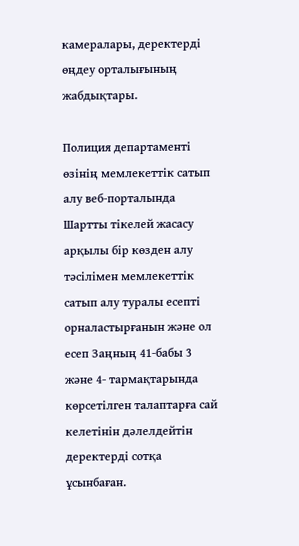камералары, деректерді өңдеу орталығының жабдықтары.

Полиция департаменті өзінің мемлекеттік сатып алу веб-порталында Шартты тікелей жасасу арқылы бір көзден алу тәсілімен мемлекеттік сатып алу туралы есепті орналастырғанын және ол есеп Заңның 41-бабы 3 және 4- тармақтарында көрсетілген талаптарға сай келетінін дәлелдейтін деректерді сотқа ұсынбаған.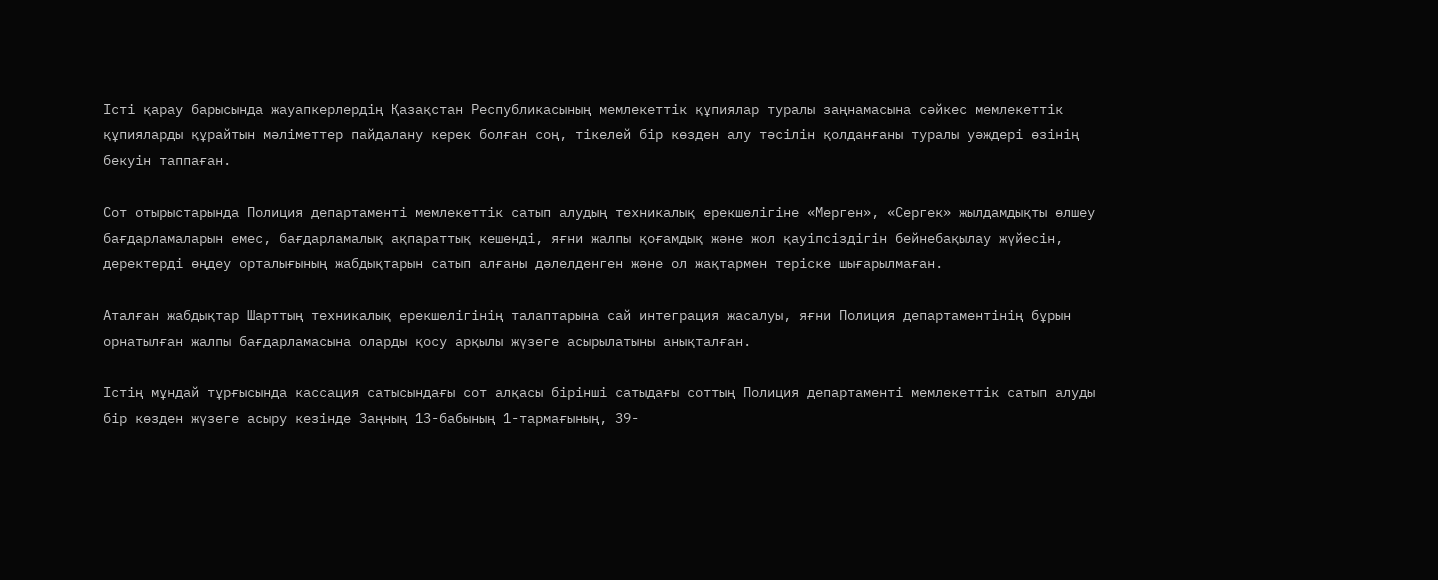Істі қарау барысында жауапкерлердің Қазақстан Республикасының мемлекеттік құпиялар туралы заңнамасына сәйкес мемлекеттік құпияларды құрайтын мәліметтер пайдалану керек болған соң, тікелей бір көзден алу тәсілін қолданғаны туралы уәждері өзінің бекуін таппаған.

Сот отырыстарында Полиция департаменті мемлекеттік сатып алудың техникалық ерекшелігіне «Мерген», «Сергек» жылдамдықты өлшеу бағдарламаларын емес, бағдарламалық ақпараттық кешенді, яғни жалпы қоғамдық және жол қауіпсіздігін бейнебақылау жүйесін, деректерді өңдеу орталығының жабдықтарын сатып алғаны дәлелденген және ол жақтармен теріске шығарылмаған.

Аталған жабдықтар Шарттың техникалық ерекшелігінің талаптарына сай интеграция жасалуы, яғни Полиция департаментінің бұрын орнатылған жалпы бағдарламасына оларды қосу арқылы жүзеге асырылатыны анықталған.

Істің мұндай тұрғысында кассация сатысындағы сот алқасы бірінші сатыдағы соттың Полиция департаменті мемлекеттік сатып алуды бір көзден жүзеге асыру кезінде Заңның 13-бабының 1-тармағының, 39-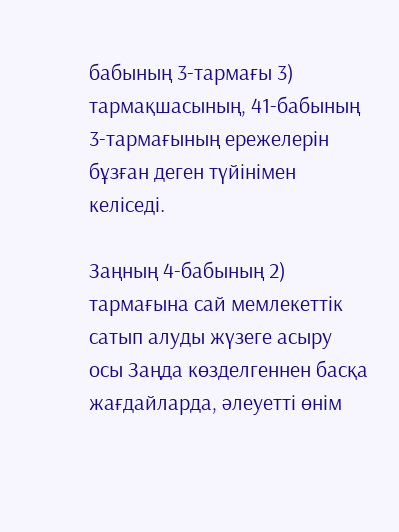бабының 3-тармағы 3) тармақшасының, 41-бабының 3-тармағының ережелерін бұзған деген түйінімен келіседі.

Заңның 4-бабының 2) тармағына сай мемлекеттік сатып алуды жүзеге асыру осы Заңда көзделгеннен басқа жағдайларда, әлеуетті өнім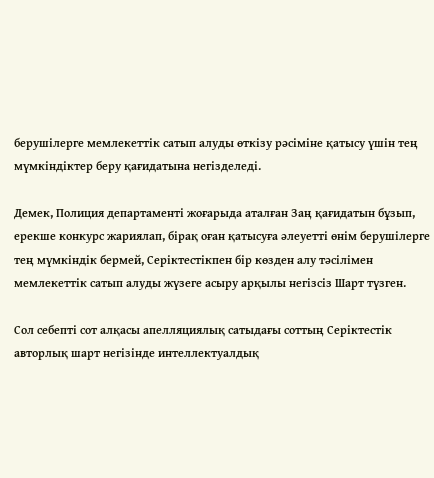берушілерге мемлекеттік сатып алуды өткізу рәсіміне қатысу үшін тең мүмкіндіктер беру қағидатына негізделеді.

Демек, Полиция департаменті жоғарыда аталған Заң қағидатын бұзып, ерекше конкурс жариялап, бірақ оған қатысуға әлеуетті өнім берушілерге тең мүмкіндік бермей, Серіктестікпен бір көзден алу тәсілімен мемлекеттік сатып алуды жүзеге асыру арқылы негізсіз Шарт түзген.

Сол себепті сот алқасы апелляциялық сатыдағы соттың Серіктестік авторлық шарт негізінде интеллектуалдық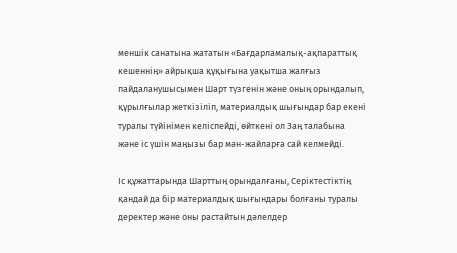меншік санатына жататын «Бағдарламалық-ақпараттық кешеннің» айрықша құқығына уақытша жалғыз пайдаланушысымен Шарт түзгенін және оның орындалып, құрылғылар жеткізіліп, материалдық шығындар бар екені туралы түйінімен келіспейді, өйткені ол Заң талабына және іс үшін маңызы бар мән-жайларға сай келмейді.

Іс құжаттарында Шарттың орындалғаны, Серіктестіктің қандай да бір материалдық шығындары болғаны туралы деректер және оны растайтын дәлелдер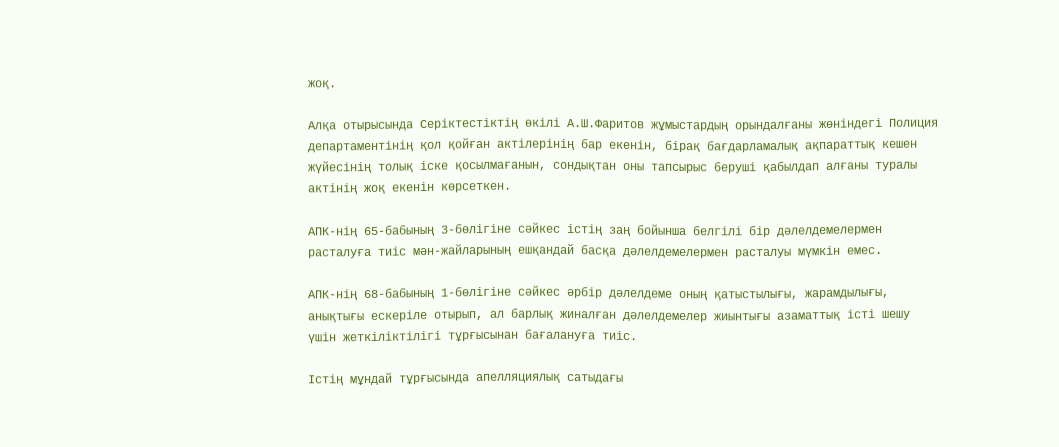жоқ.

Алқа отырысында Серіктестіктің өкілі А.Ш.Фаритов жұмыстардың орындалғаны жөніндегі Полиция департаментінің қол қойған актілерінің бар екенін, бірақ бағдарламалық ақпараттық кешен жүйесінің толық іске қосылмағанын, сондықтан оны тапсырыс беруші қабылдап алғаны туралы актінің жоқ екенін көрсеткен.

АПК-нің 65-бабының 3-бөлігіне сәйкес істің заң бойынша белгілі бір дәлелдемелермен расталуға тиіс мән-жайларының ешқандай басқа дәлелдемелермен расталуы мүмкін емес.

АПК-нің 68-бабының 1-бөлігіне сәйкес әрбір дәлелдеме оның қатыстылығы, жарамдылығы, анықтығы ескеріле отырып, ал барлық жиналған дәлелдемелер жиынтығы азаматтық істі шешу үшін жеткіліктілігі тұрғысынан бағалануға тиіс.

Істің мұндай тұрғысында апелляциялық сатыдағы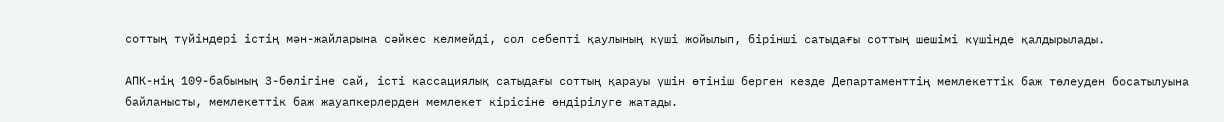соттың түйіндері істің мән-жайларына сәйкес келмейді, сол себепті қаулының күші жойылып, бірінші сатыдағы соттың шешімі күшінде қалдырылады.

АПК-нің 109-бабының 3-бөлігіне сай, істі кассациялық сатыдағы соттың қарауы үшін өтініш берген кезде Департаменттің мемлекеттік баж төлеуден босатылуына байланысты, мемлекеттік баж жауапкерлерден мемлекет кірісіне өндірілуге жатады.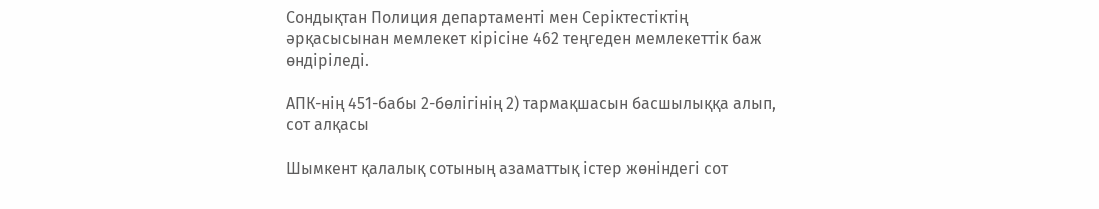Сондықтан Полиция департаменті мен Серіктестіктің әрқасысынан мемлекет кірісіне 462 теңгеден мемлекеттік баж өндіріледі.

АПК-нің 451-бабы 2-бөлігінің 2) тармақшасын басшылыққа алып, сот алқасы

Шымкент қалалық сотының азаматтық істер жөніндегі сот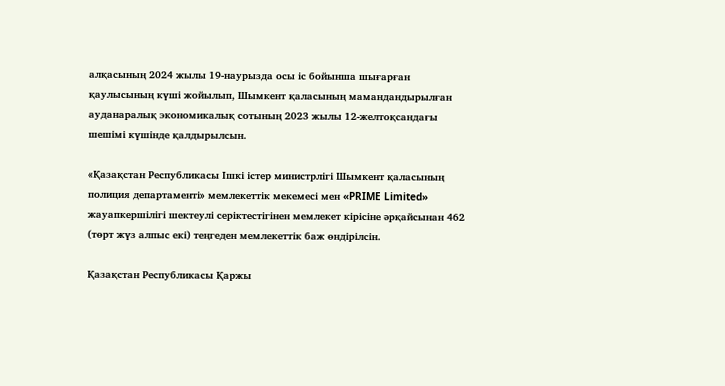алқасының 2024 жылы 19-наурызда осы іс бойынша шығарған қаулысының күші жойылып, Шымкент қаласының мамандандырылған ауданаралық экономикалық сотының 2023 жылы 12-желтоқсандағы шешімі күшінде қалдырылсын.

«Қазақстан Республикасы Ішкі істер министрлігі Шымкент қаласының полиция департаменті» мемлекеттік мекемесі мен «PRIME Limited» жауапкершілігі шектеулі серіктестігінен мемлекет кірісіне әрқайсынан 462 (төрт жүз алпыс екі) теңгеден мемлекеттік баж өндірілсін.

Қазақстан Республикасы Қаржы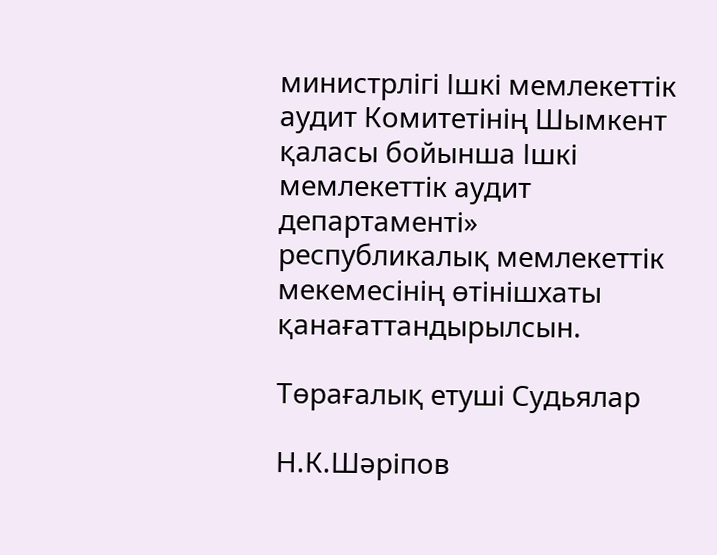министрлігі Ішкі мемлекеттік аудит Комитетінің Шымкент қаласы бойынша Ішкі мемлекеттік аудит департаменті» республикалық мемлекеттік мекемесінің өтінішхаты қанағаттандырылсын.

Төрағалық етуші Судьялар

Н.К.Шәріпов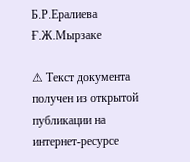Б.Р.Ералиева Ғ.Ж.Мырзаке

⚠ Текст документа получен из открытой публикации на интернет-ресурсе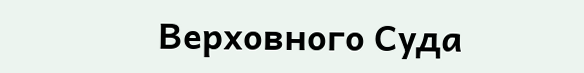Верховного Суда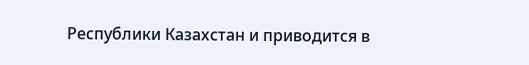Республики Казахстан и приводится в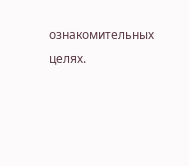ознакомительных целях.